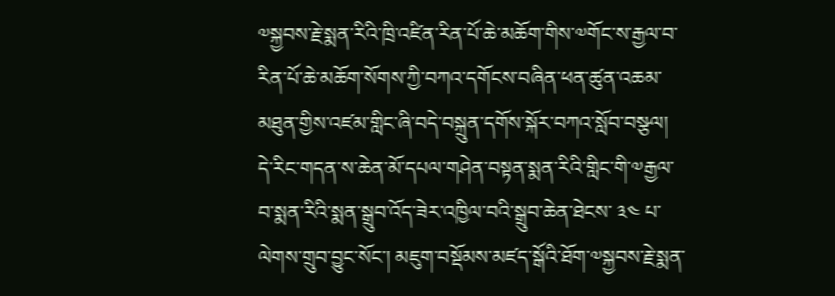༧སྐྱབས་རྗེ་སྨན་རིའི་ཁྲི་འཛིན་རིན་པོ་ཆེ་མཆོག་གིས་༧གོང་ས་རྒྱལ་བ་རིན་པོ་ཆེ་མཆོག་སོགས་ཀྱི་བཀའ་དགོངས་བཞིན་ཕན་ཚུན་འཆམ་མཐུན་གྱིས་འཛམ་གླིང་ཞི་བདེ་བསྐྲུན་དགོས་སྐོར་བཀའ་སློབ་བསྩལ།
དེ་རིང་གདན་ས་ཆེན་མོ་དཔལ་གཤེན་བསྟན་སྨན་རིའི་གླིང་གི་༧རྒྱལ་བ་སྨན་རིའི་སྨན་སྒྲུབ་འོད་ཟེར་འཁྱིལ་བའི་སྒྲུབ་ཆེན་ཐེངས་ ༣༤ པ་ལེགས་གྲུབ་བྱུང་སོང་། མཇུག་བསྡོམས་མཛད་སྒོའི་ཐོག་༧སྐྱབས་རྗེ་སྨན་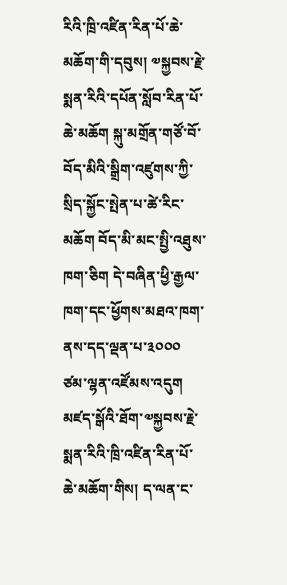རིའི་ཁྲི་འཛིན་རིན་པོ་ཆེ་མཆོག་གི་དབུས། ༧སྐྱབས་རྗེ་སྨན་རིའི་དཔོན་སློབ་རིན་པོ་ཆེ་མཆོག སྐུ་མགྲོན་གཙོ་བོ་བོད་མིའི་སྒྲིག་འཛུགས་ཀྱི་སྲིད་སྐྱོང་སྤེན་པ་ཚེ་རིང་མཆོག བོད་མི་མང་སྤྱི་འཐུས་ཁག་ཅིག དེ་བཞིན་ཕྱི་རྒྱལ་ཁག་དང་ཕྱོགས་མཐའ་ཁག་ནས་དད་ལྡན་པ་༣༠༠༠ ཙམ་ལྷན་འཛོམས་འདུག
མཛད་སྒོའི་ཐོག་༧སྐྱབས་རྗེ་སྨན་རིའི་ཁྲི་འཛིན་རིན་པོ་ཆེ་མཆོག་གིས། ད་ལན་ང་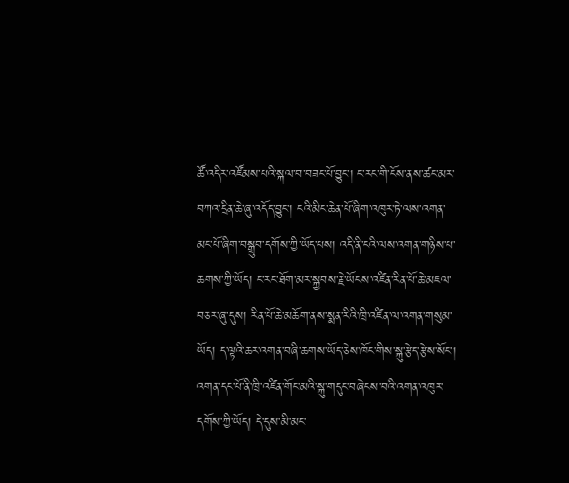ཚོ་འདིར་འཛོམས་པའི་སྐལ་བ་བཟང་པོ་བྱུང་། ང་རང་གི་ངོས་ནས་ཚང་མར་བཀའ་དྲིན་ཆེ་ཞུ་འདོད་བྱུང་། ངའི་མིང་ཆེན་པོ་ཞིག་འཁུར་ཏེ་ལས་འགན་མང་པོ་ཞིག་བསྒྲུབ་དགོས་ཀྱི་ཡོད་པས། འདི་ནི་ངའི་ལས་འགན་གཉིས་པ་ཆགས་ཀྱི་ཡོད། ང་རང་ཐོག་མར་སྐྱབས་རྗེ་ཡོངས་འཛིན་རིན་པོ་ཆེ་མཇལ་བཅར་ཞུ་དུས། རིན་པོ་ཆེ་མཆོག་ནས་སྨན་རིའི་ཁྲི་འཛིན་ལ་འགན་གསུམ་ཡོད། ད་ལྟའི་ཆར་འགན་བཞི་ཆགས་ཡོད་ཅེས་ཁོང་གིས་སྐུ་རྩེད་རྩེས་སོང་། འགན་དང་པོ་ནི་ཁྲི་འཛིན་གོང་མའི་སྐུ་གདུང་བཞེངས་བའི་འགན་འཁུར་དགོས་ཀྱི་ཡོད། དེ་དུས་མི་མང་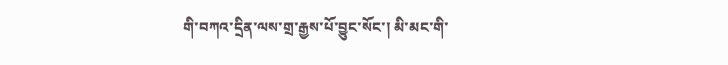གི་བཀའ་དྲིན་ལས་གྲ་རྒྱས་པོ་བྱུང་སོང་། མི་མང་གི་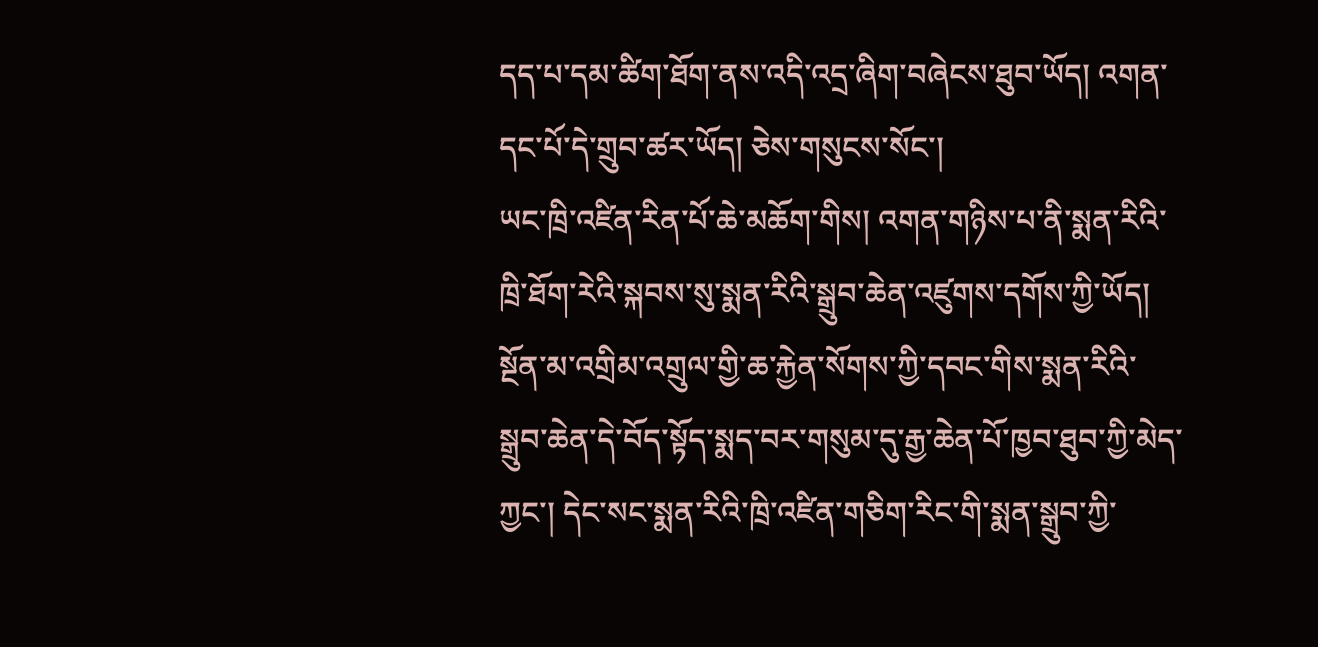དད་པ་དམ་ཚིག་ཐོག་ནས་འདི་འདྲ་ཞིག་བཞེངས་ཐུབ་ཡོད། འགན་དང་པོ་དེ་གྲུབ་ཚར་ཡོད། ཅེས་གསུངས་སོང་།
ཡང་ཁྲི་འཛིན་རིན་པོ་ཆེ་མཆོག་གིས། འགན་གཉིས་པ་ནི་སྨན་རིའི་ཁྲི་ཐོག་རེའི་སྐབས་སུ་སྨན་རིའི་སྒྲུབ་ཆེན་འཛུགས་དགོས་ཀྱི་ཡོད། སྔོན་མ་འགྲིམ་འགྲུལ་གྱི་ཆ་རྐྱེན་སོགས་ཀྱི་དབང་གིས་སྨན་རིའི་སྒྲུབ་ཆེན་དེ་བོད་སྟོད་སྨད་བར་གསུམ་དུ་རྒྱ་ཆེན་པོ་ཁྱབ་ཐུབ་ཀྱི་མེད་ཀྱང་། དེང་སང་སྨན་རིའི་ཁྲི་འཛིན་གཅིག་རིང་གི་སྨན་སྒྲུབ་ཀྱི་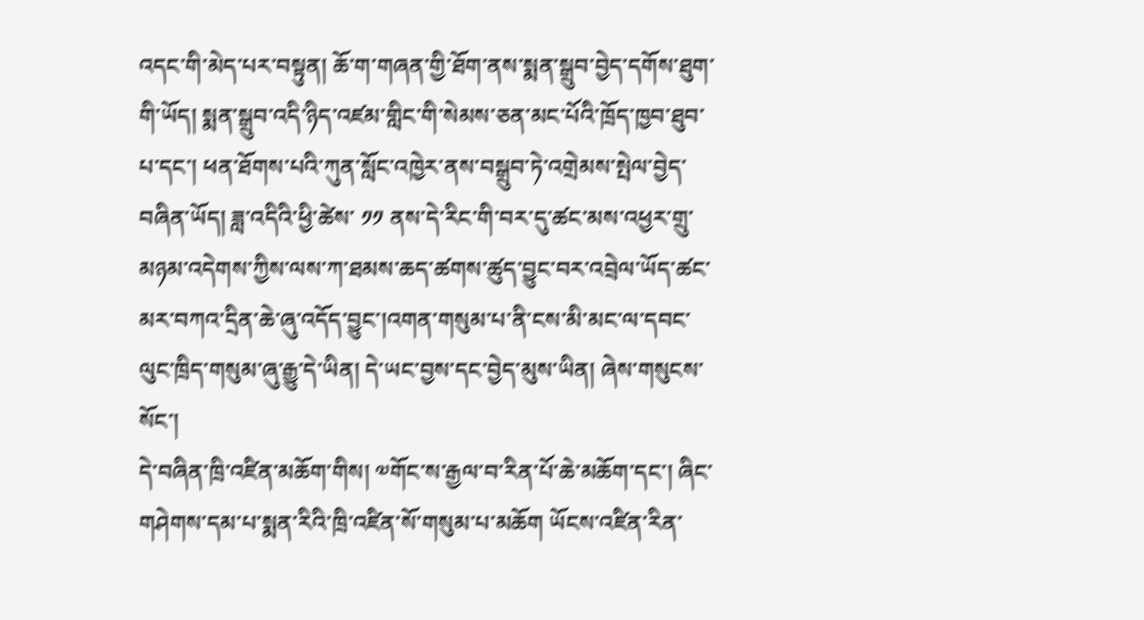འདང་གི་མེད་པར་བསྟུན། ཆོ་ག་གཞན་གྱི་ཐོག་ནས་སྨན་སྒྲུབ་བྱེད་དགོས་ཐུག་གི་ཡོད། སྨན་སྒྲུབ་འདི་ཉིད་འཛམ་གླིང་གི་སེམས་ཅན་མང་པོའི་ཁྲོད་ཁྱབ་ཐུབ་པ་དང་། ཕན་ཐོགས་པའི་ཀུན་སློང་འཁྱེར་ནས་བསྒྲུབ་ཏེ་འགྲེམས་སྤེལ་བྱེད་བཞིན་ཡོད། ཟླ་འདིའི་ཕྱི་ཚེས་ ༡༡ ནས་དེ་རིང་གི་བར་དུ་ཚང་མས་འཕྱར་གྲུ་མཉམ་འདེགས་ཀྱིས་ལས་ཀ་ཐམས་ཆད་ཚགས་ཚུད་བྱུང་བར་འབྲེལ་ཡོད་ཚང་མར་བཀའ་དྲིན་ཆེ་ཞུ་འདོད་བྱུང་།འགན་གསུམ་པ་ནི་ངས་མི་མང་ལ་དབང་ལུང་ཁྲིད་གསུམ་ཞུ་རྒྱུ་དེ་ཡིན། དེ་ཡང་བྱས་དང་བྱེད་མུས་ཡིན། ཞེས་གསུངས་སོང་།
དེ་བཞིན་ཁྲི་འཛིན་མཆོག་གིས། ༧གོང་ས་རྒྱལ་བ་རིན་པོ་ཆེ་མཆོག་དང་། ཞིང་གཤེགས་དམ་པ་སྨན་རིའི་ཁྲི་འཛིན་སོ་གསུམ་པ་མཆོག ཡོངས་འཛིན་རིན་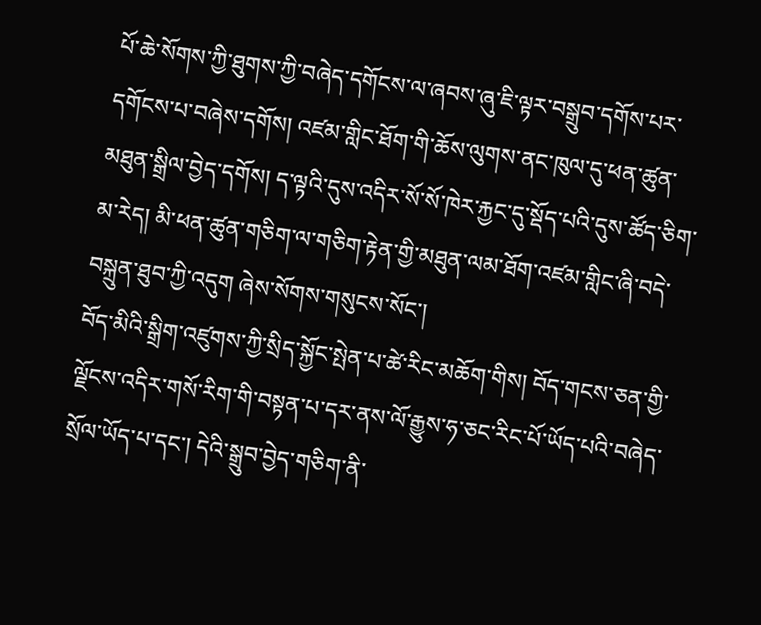པོ་ཆེ་སོགས་ཀྱི་ཐུགས་ཀྱི་བཞེད་དགོངས་ལ་ཞབས་ཞུ་ཇི་ལྟར་བསྒྲུབ་དགོས་པར་དགོངས་པ་བཞེས་དགོས། འཛམ་གླིང་ཐོག་གི་ཆོས་ལུགས་ནང་ཁུལ་དུ་ཕན་ཚུན་མཐུན་སྒྲིལ་བྱེད་དགོས། ད་ལྟའི་དུས་འདིར་སོ་སོ་ཁེར་རྐྱང་དུ་སྡོད་པའི་དུས་ཚོད་ཅིག་མ་རེད། མི་ཕན་ཚུན་གཅིག་ལ་གཅིག་རྟེན་གྱི་མཐུན་ལམ་ཐོག་འཛམ་གླིང་ཞི་བདེ་བསྐྲུན་ཐུབ་ཀྱི་འདུག ཞེས་སོགས་གསུངས་སོང་།
བོད་མིའི་སྒྲིག་འཛུགས་ཀྱི་སྲིད་སྐྱོང་སྤེན་པ་ཚེ་རིང་མཆོག་གིས། བོད་གངས་ཅན་གྱི་ལྗོངས་འདིར་གསོ་རིག་གི་བསྟན་པ་དར་ནས་ལོ་རྒྱུས་ཧ་ཅང་རིང་པོ་ཡོད་པའི་བཞེད་སྲོལ་ཡོད་པ་དང་། དེའི་སྒྲུབ་བྱེད་གཅིག་ནི་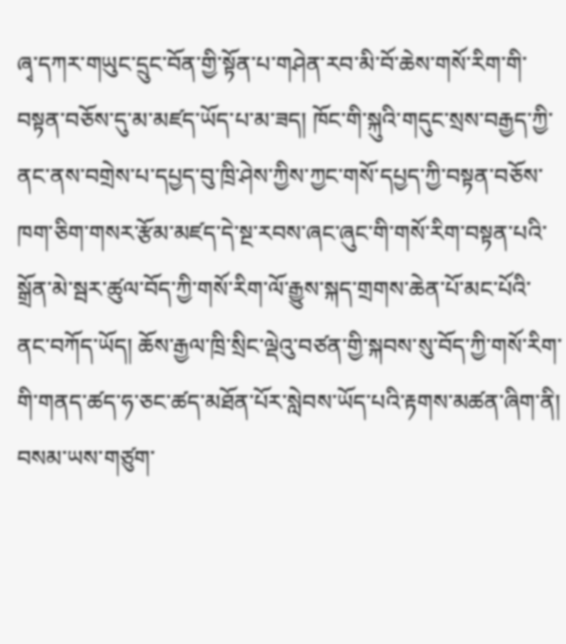ཞྭ་དཀར་གཡུང་དྲུང་བོན་གྱི་སྟོན་པ་གཤེན་རབ་མི་བོ་ཆེས་གསོ་རིག་གི་བསྟན་བཅོས་དུ་མ་མཛད་ཡོད་པ་མ་ཟད། ཁོང་གི་སྐུའི་གདུང་སྲས་བརྒྱད་ཀྱི་ནང་ནས་བགྲེས་པ་དཔྱད་བུ་ཁྲི་ཤེས་ཀྱིས་ཀྱང་གསོ་དཔྱད་ཀྱི་བསྟན་བཅོས་ཁག་ཅིག་གསར་རྩོམ་མཛད་དེ་སྔ་རབས་ཞང་ཞུང་གི་གསོ་རིག་བསྟན་པའི་སྒྲོན་མེ་སྦར་ཚུལ་བོད་ཀྱི་གསོ་རིག་ལོ་རྒྱུས་སྐད་གྲགས་ཆེན་པོ་མང་པོའི་ནང་བཀོད་ཡོད། ཆོས་རྒྱལ་ཁྲི་སྲིང་ལྡེའུ་བཙན་གྱི་སྐབས་སུ་བོད་ཀྱི་གསོ་རིག་གི་གནད་ཚད་ཧ་ཅང་ཚད་མཐོན་པོར་སླེབས་ཡོད་པའི་རྟགས་མཚན་ཞིག་ནི། བསམ་ཡས་གཙུག་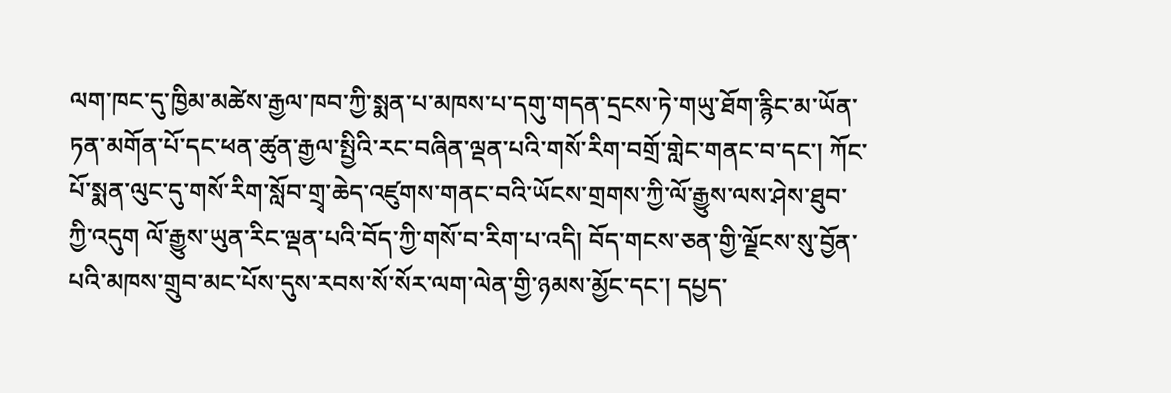ལག་ཁང་དུ་ཁྱིམ་མཚེས་རྒྱལ་ཁབ་ཀྱི་སྨན་པ་མཁས་པ་དགུ་གདན་དྲངས་ཏེ་གཡུ་ཐོག་རྙིང་མ་ཡོན་ཏན་མགོན་པོ་དང་ཕན་ཚུན་རྒྱལ་སྤྱིའི་རང་བཞིན་ལྡན་པའི་གསོ་རིག་བགྲོ་གླེང་གནང་བ་དང་། ཀོང་པོ་སྨན་ལུང་དུ་གསོ་རིག་སློབ་གྲྭ་ཆེད་འཛུགས་གནང་བའི་ཡོངས་གྲགས་ཀྱི་ལོ་རྒྱུས་ལས་ཤེས་ཐུབ་ཀྱི་འདུག ལོ་རྒྱུས་ཡུན་རིང་ལྡན་པའི་བོད་ཀྱི་གསོ་བ་རིག་པ་འདི། བོད་གངས་ཅན་གྱི་ལྗོངས་སུ་བྱོན་པའི་མཁས་གྲུབ་མང་པོས་དུས་རབས་སོ་སོར་ལག་ལེན་གྱི་ཉམས་མྱོང་དང་། དཔྱད་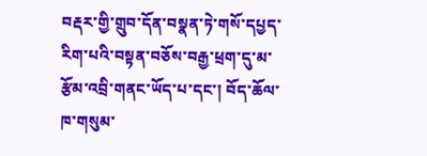བརྡར་གྱི་གྲུབ་དོན་བསྣན་ཏེ་གསོ་དཔྱད་རིག་པའི་བསྟན་བཅོས་བརྒྱ་ཕྲག་དུ་མ་རྩོམ་འབྲི་གནང་ཡོད་པ་དང་། བོད་ཆོལ་ཁ་གསུམ་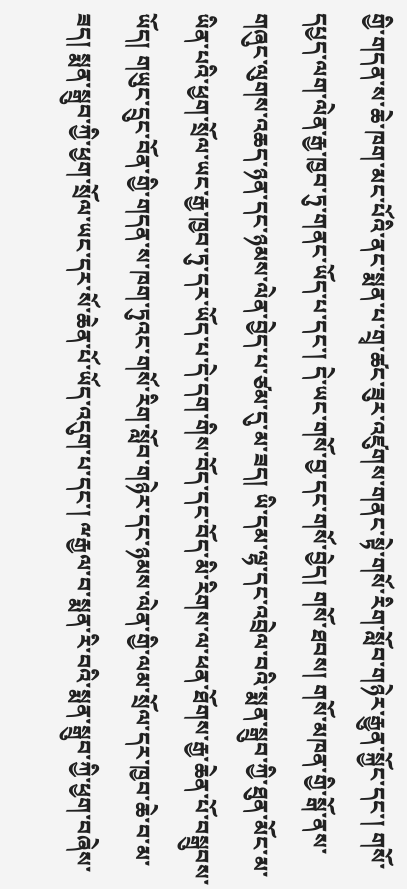གྱི་གདན་ས་ཆེ་ཁག་མང་པོའི་ནང་སྨན་པ་གྲྭ་ཚང་ཟུར་འཛུགས་གནང་སྟེ་གསོ་རིག་སློབ་གཉེར་རྒྱུན་སྐྱོང་དང་། གསོ་དཔྱད་ལག་ལེན་རྒྱ་ཁྱབ་ཏུ་གནང་ཡོད་པ་དང་། དེ་ཡང་གསོ་བྱ་དང་གསོ་བྱེད། གསོ་ཐབས། གསོ་མཁན་གྱི་སྒོ་ནས་གཞུང་ལུགས་འཆད་ཉན་དང་ཉམས་ལེན་བྱེད་པ་ཙམ་དུ་མ་ཟད། ཡི་དམ་ལྷ་དང་འབྲེལ་བའི་སྨན་སྒྲུབ་ཀྱི་ཐུན་མོང་མ་ཡིན་པའི་ཕྱག་སྲོལ་ཡང་རྒྱ་ཁྱབ་ཏུ་དར་ཡོད་པ་དེ་དག་གིས་བོད་དང་བོད་མི་རིགས་ལ་ཕན་ཐོགས་རྒྱ་ཆེན་པོ་བསྒྲུབས་ཡོད། གཡུང་དྲུང་བོན་གྱི་གདན་ས་ཁག་ཏུའང་གསོ་རིག་སློབ་གཉེར་དང་ཉམས་ལེན་གྱི་ལམ་སྲོལ་དར་ཁྱབ་ཆེ་བ་མ་ཟད། སྨན་སྒྲུབ་ཀྱི་ཕྱག་སྲོལ་ཡང་དར་སོ་ཆེན་པོ་ཡོད་འདུག་པ་དང་། ྋརྒྱལ་བ་སྨན་རི་བའི་སྨན་སྒྲུབ་ཀྱི་ཕྱག་བཞེས་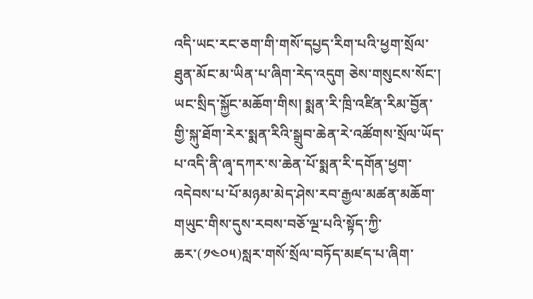འདི་ཡང་རང་ཅག་གི་གསོ་དཔྱད་རིག་པའི་ཕྱག་སྲོལ་ཐུན་མོང་མ་ཡིན་པ་ཞིག་རེད་འདུག ཅེས་གསུངས་སོང་།
ཡང་སྲིད་སྐྱོང་མཆོག་གིས། སྨན་རི་ཁྲི་འཛིན་རིམ་བྱོན་གྱི་སྐུ་ཐོག་རེར་སྨན་རིའི་སྒྲུབ་ཆེན་རེ་འཚོགས་སྲོལ་ཡོད་པ་འདི་ནི་ཞྭ་དཀར་ས་ཆེན་པོ་སྨན་རི་དགོན་ཕྱག་འདེབས་པ་པོ་མཉམ་མེད་ཤེས་རབ་རྒྱལ་མཚན་མཆོག་གཡུང་གིས་དུས་རབས་བཅོ་ལྔ་པའི་སྟོད་ཀྱི་ཆར་(༡༤༠༥)སླར་གསོ་སྲོལ་བཏོད་མཛད་པ་ཞིག་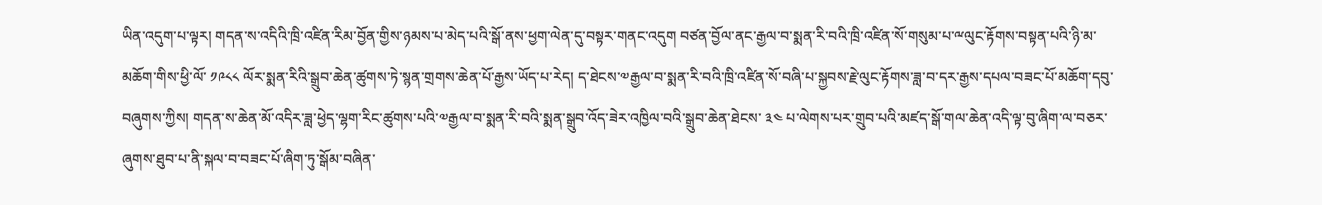ཡིན་འདུག་པ་ལྟར། གདན་ས་འདིའི་ཁྲི་འཛིན་རིམ་བྱོན་གྱིས་ཉམས་པ་མེད་པའི་སྒོ་ནས་ཕྱག་ལེན་དུ་བསྟར་གནང་འདུག བཙན་བྱོལ་ནང་རྒྱལ་བ་སྨན་རི་བའི་ཁྲི་འཛིན་སོ་གསུམ་པ་ྋལུང་རྟོགས་བསྟན་པའི་ཉི་མ་མཆོག་གིས་ཕྱི་ལོ་ ༡༩༨༨ ལོར་སྨན་རིའི་སྒྲུབ་ཆེན་ཚུགས་ཏེ་སྙན་གྲགས་ཆེན་པོ་རྒྱས་ཡོད་པ་རེད། ད་ཐེངས་༧རྒྱལ་བ་སྨན་རི་བའི་ཁྲི་འཛིན་སོ་བཞི་པ་སྐྱབས་རྗེ་ལུང་རྟོགས་ཟླ་བ་དར་རྒྱས་དཔལ་བཟང་པོ་མཆོག་དབུ་བཞུགས་ཀྱིས། གདན་ས་ཆེན་མོ་འདིར་ཟླ་ཕྱེད་ལྷག་རིང་ཚུགས་པའི་༧རྒྱལ་བ་སྨན་རི་བའི་སྨན་སྒྲུབ་འོད་ཟེར་འཁྱིལ་བའི་སྒྲུབ་ཆེན་ཐེངས་ ༣༤ པ་ལེགས་པར་གྲུབ་པའི་མཛད་སྒོ་གལ་ཆེན་འདི་ལྟ་བུ་ཞིག་ལ་བཅར་ཞུགས་ཐུབ་པ་ནི་སྐལ་བ་བཟང་པོ་ཞིག་ཏུ་སྒོམ་བཞིན་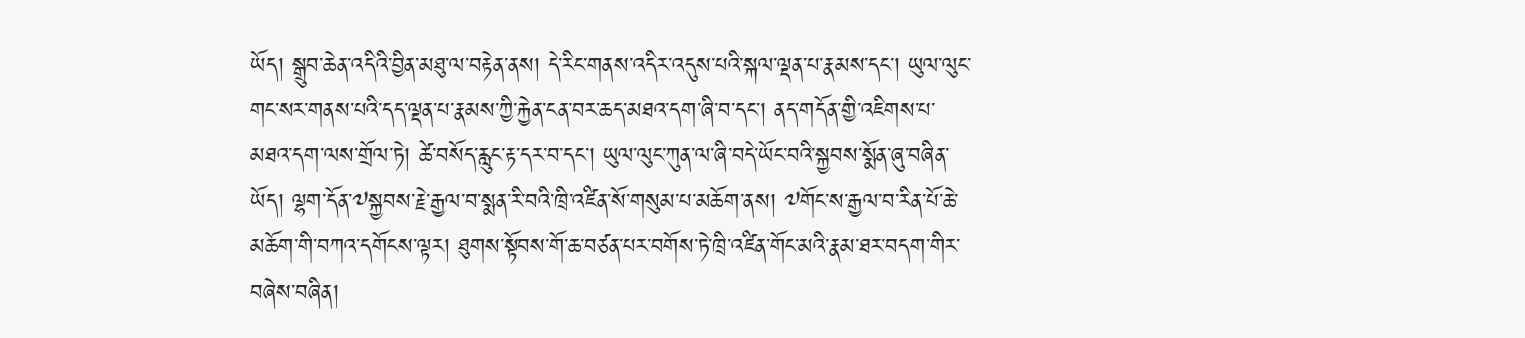ཡོད། སྒྲུབ་ཆེན་འདིའི་བྱིན་མཐུ་ལ་བརྟེན་ནས། དེ་རིང་གནས་འདིར་འདུས་པའི་སྐལ་ལྡན་པ་རྣམས་དང་། ཡུལ་ལུང་གང་སར་གནས་པའི་དད་ལྡན་པ་རྣམས་ཀྱི་རྐྱེན་ངན་བར་ཆད་མཐའ་དག་ཞི་བ་དང་། ནད་གདོན་གྱི་འཇིགས་པ་མཐའ་དག་ལས་གྲོལ་ཏེ། ཚེ་བསོད་རླུང་རྟ་དར་བ་དང་། ཡུལ་ལུང་ཀུན་ལ་ཞི་བདེ་ཡོང་བའི་སྐྱབས་སྨོན་ཞུ་བཞིན་ཡོད། ལྷག་དོན་༧སྐྱབས་རྗེ་རྒྱལ་བ་སྨན་རི་བའི་ཁྲི་འཛིན་སོ་གསུམ་པ་མཆོག་ནས། ༧གོང་ས་རྒྱལ་བ་རིན་པོ་ཆེ་མཆོག་གི་བཀའ་དགོངས་ལྟར། ཐུགས་སྟོབས་གོ་ཆ་བཙན་པར་བགོས་ཏེ་ཁྲི་འཛིན་གོང་མའི་རྣམ་ཐར་བདག་གིར་བཞེས་བཞིན།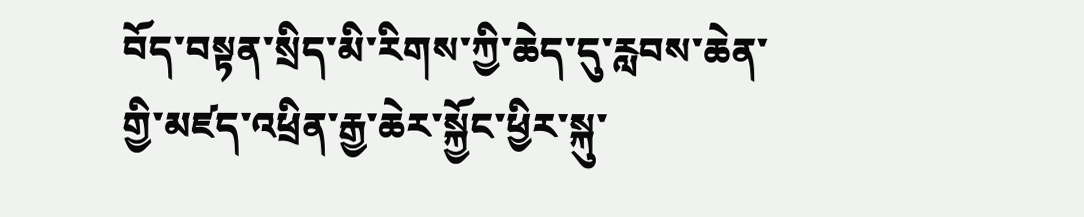བོད་བསྟན་སྲིད་མི་རིགས་ཀྱི་ཆེད་དུ་རླབས་ཆེན་གྱི་མཛད་འཕྲིན་རྒྱ་ཆེར་སྐྱོང་ཕྱིར་སྐུ་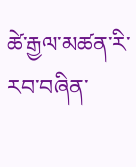ཚེ་རྒྱལ་མཚན་རི་རབ་བཞིན་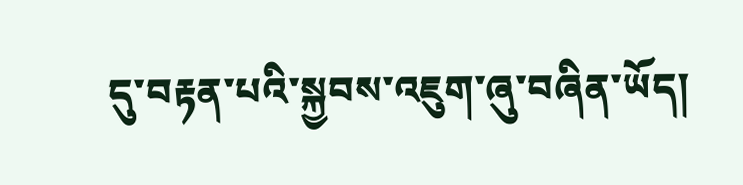དུ་བརྟན་པའི་སྐྱབས་འཇུག་ཞུ་བཞིན་ཡོད།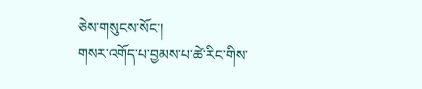ཅེས་གསུངས་སོང་།
གསར་འགོད་པ་བྱམས་པ་ཚེ་རིང་གིས་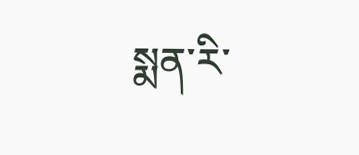སྨན་རི་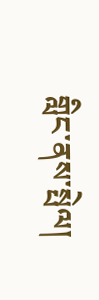གླིང་ནས་སྤེལ།